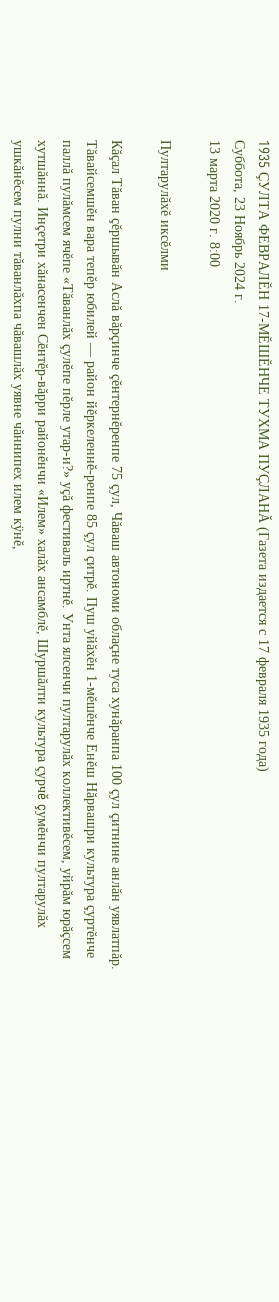1935 ÇУЛТА ФЕВРАЛĔН 17-МĔШĔНЧЕ ТУХМА ПУÇЛАНĂ (Газета издается с 17 февраля 1935 года)
Суббота, 23 Ноябрь 2024 г.
13 марта 2020 г. 8:00

Пултарулăхĕ иксĕлми

Кăçал Тăван çĕршывăн Аслă вăрçинче çĕнтернĕренпе 75 çул, Чăваш автономи облаçне туса хунăранпа 100 çул çитнине анлăн уявлатпăр. Тăвайсемшĕн вара тепĕр юбилей — район йĕркеленнĕ-ренпе 85 çул çитрĕ. Пуш уйăхĕн 1-мĕшĕнче Енĕш Нăрвашри культура çуртĕнче паллă пулăмсем ячĕпе «Тăванлăх çулĕпе пĕрле утар-и?» уçă фестиваль иртнĕ. Унта ялсенчи пултарулăх коллективĕсем, уйрăм юрăçсем хутшăннă. Инçетри хăнасенчен Сĕнтĕр-вăрри районĕнчи «Илем» халăх ансамблĕ, Шуршăлти культура çурчĕ çумĕнчи пултарулăх ушкăнĕсем пулни тăванлăхпа чăвашлăх уявне чăннипех илем кÿнĕ,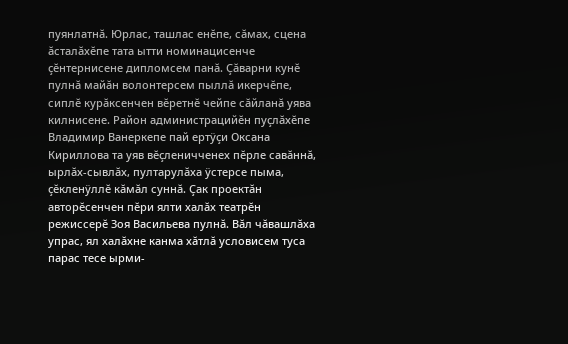пуянлатнă. Юрлас, ташлас енĕпе, сăмах, сцена ăсталăхĕпе тата ытти номинацисенче çĕнтернисене дипломсем панă. Çăварни кунĕ пулнă майăн волонтерсем пыллă икерчĕпе, сиплĕ курăксенчен вĕретнĕ чейпе сăйланă уява килнисене. Район администрацийĕн пуçлăхĕпе Владимир Ванеркепе пай ертÿçи Оксана Кириллова та уяв вĕçленичченех пĕрле савăннă, ырлăх-сывлăх, пултарулăха ÿстерсе пыма, çĕкленÿллĕ кăмăл суннă. Çак проектăн авторĕсенчен пĕри ялти халăх театрĕн режиссерĕ Зоя Васильева пулнă. Вăл чăвашлăха упрас, ял халăхне канма хăтлă условисем туса парас тесе ырми-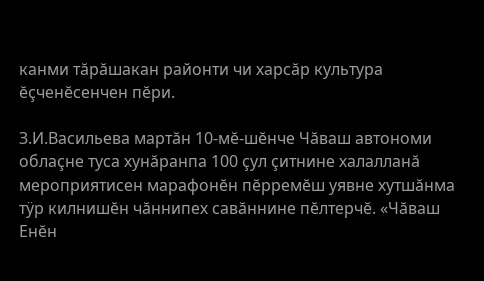канми тăрăшакан районти чи харсăр культура ĕçченĕсенчен пĕри.

З.И.Васильева мартăн 10-мĕ-шĕнче Чăваш автономи облаçне туса хунăранпа 100 çул çитнине халалланă мероприятисен марафонĕн пĕрремĕш уявне хутшăнма тÿр килнишĕн чăннипех савăннине пĕлтерчĕ. «Чăваш Енĕн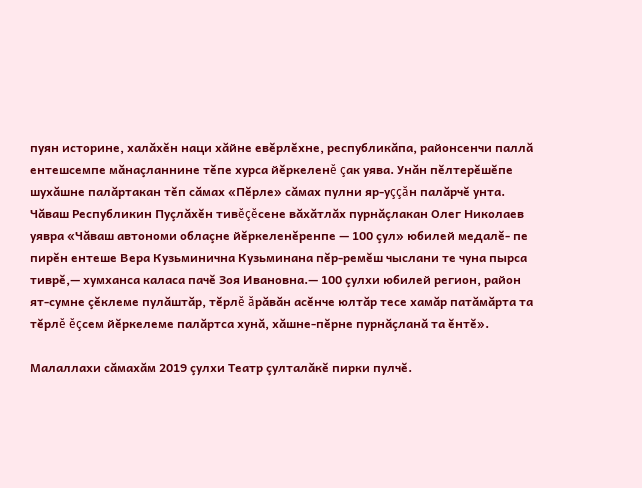пуян историне, халăхĕн наци хăйне евĕрлĕхне, республикăпа, районсенчи паллă ентешсемпе мăнаçланнине тĕпе хурса йĕркеленĕ çак уява. Унăн пĕлтерĕшĕпе шухăшне палăртакан тĕп сăмах «Пĕрле» сăмах пулни яр-уççăн палăрчĕ унта. Чăваш Республикин Пуçлăхĕн тивĕçĕсене вăхăтлăх пурнăçлакан Олег Николаев уявра «Чăваш автономи облаçне йĕркеленĕренпе — 100 çул» юбилей медалĕ- пе пирĕн ентеше Вера Кузьминична Кузьминана пĕр-ремĕш чыслани те чуна пырса тиврĕ,— хумханса каласа пачĕ Зоя Ивановна.— 100 çулхи юбилей регион, район ят-сумне çĕклеме пулăштăр, тĕрлĕ ăрăвăн асĕнче юлтăр тесе хамăр патăмăрта та тĕрлĕ ĕçсем йĕркелеме палăртса хунă, хăшне-пĕрне пурнăçланă та ĕнтĕ».

Малаллахи сăмахăм 2019 çулхи Театр çулталăкĕ пирки пулчĕ.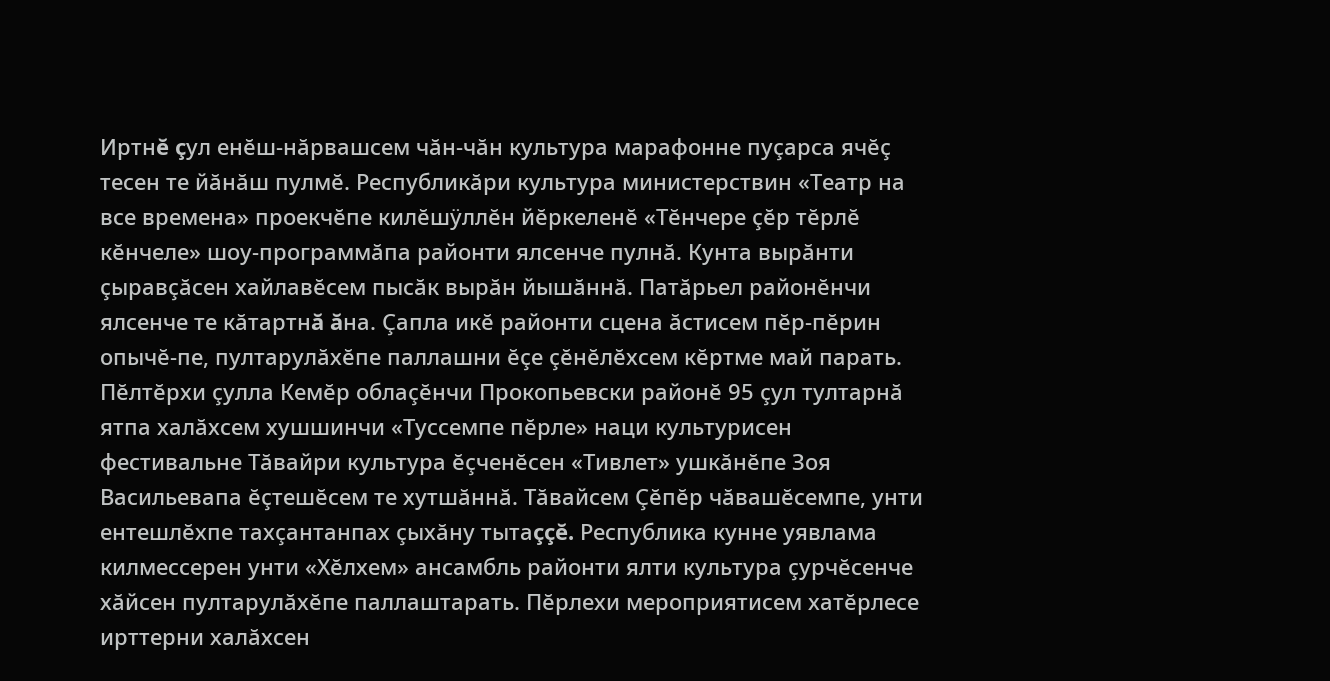Иртнĕ çул енĕш-нăрвашсем чăн-чăн культура марафонне пуçарса ячĕç тесен те йăнăш пулмĕ. Республикăри культура министерствин «Театр на все времена» проекчĕпе килĕшÿллĕн йĕркеленĕ «Тĕнчере çĕр тĕрлĕ кĕнчеле» шоу-программăпа районти ялсенче пулнă. Кунта вырăнти çыравçăсен хайлавĕсем пысăк вырăн йышăннă. Патăрьел районĕнчи ялсенче те кăтартнă ăна. Çапла икĕ районти сцена ăстисем пĕр-пĕрин опычĕ-пе, пултарулăхĕпе паллашни ĕçе çĕнĕлĕхсем кĕртме май парать. Пĕлтĕрхи çулла Кемĕр облаçĕнчи Прокопьевски районĕ 95 çул тултарнă ятпа халăхсем хушшинчи «Туссемпе пĕрле» наци культурисен фестивальне Тăвайри культура ĕçченĕсен «Тивлет» ушкăнĕпе Зоя Васильевапа ĕçтешĕсем те хутшăннă. Тăвайсем Çĕпĕр чăвашĕсемпе, унти ентешлĕхпе тахçантанпах çыхăну тытаççĕ. Республика кунне уявлама килмессерен унти «Хĕлхем» ансамбль районти ялти культура çурчĕсенче хăйсен пултарулăхĕпе паллаштарать. Пĕрлехи мероприятисем хатĕрлесе ирттерни халăхсен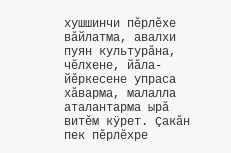хушшинчи пĕрлĕхе вăйлатма, авалхи пуян культурăна, чĕлхене, йăла-йĕркесене упраса хăварма, малалла аталантарма ырă витĕм кÿрет. Çакăн пек пĕрлĕхре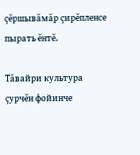çĕршывăмăр çирĕпленсе пырать ĕнтĕ.

Тăвайри культура çурчĕн фойинче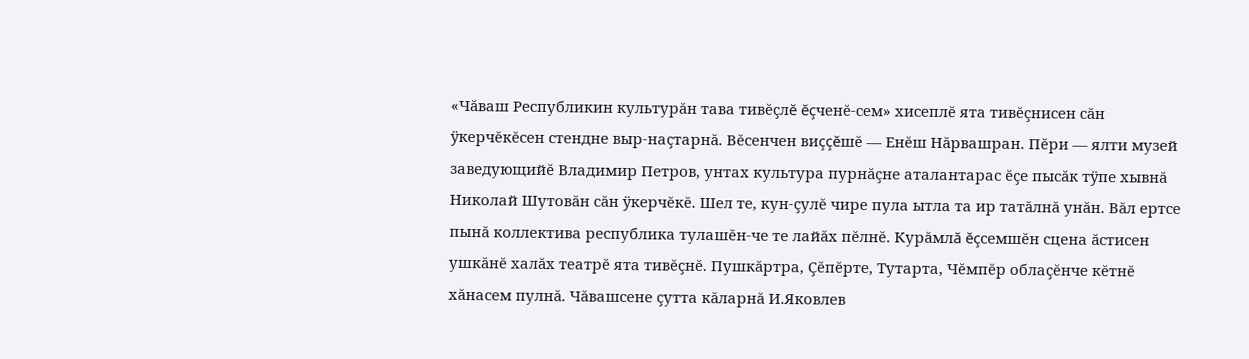«Чăваш Республикин культурăн тава тивĕçлĕ ĕçченĕ-сем» хисеплĕ ята тивĕçнисен сăн ÿкерчĕкĕсен стендне выр-наçтарнă. Вĕсенчен виççĕшĕ — Енĕш Нăрвашран. Пĕри — ялти музей заведующийĕ Владимир Петров, унтах культура пурнăçне аталантарас ĕçе пысăк тÿпе хывнă Николай Шутовăн сăн ÿкерчĕкĕ. Шел те, кун-çулĕ чире пула ытла та ир татăлнă унăн. Вăл ертсе пынă коллектива республика тулашĕн-че те лайăх пĕлнĕ. Курăмлă ĕçсемшĕн сцена ăстисен ушкăнĕ халăх театрĕ ята тивĕçнĕ. Пушкăртра, Çĕпĕрте, Тутарта, Чĕмпĕр облаçĕнче кĕтнĕ хăнасем пулнă. Чăвашсене çутта кăларнă И.Яковлев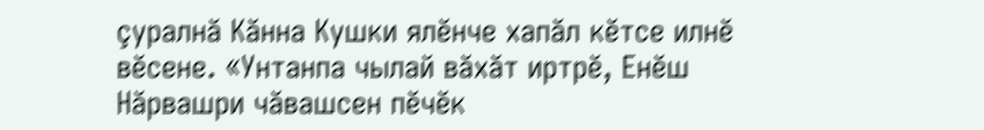çуралнă Кăнна Кушки ялĕнче хапăл кĕтсе илнĕ вĕсене. «Унтанпа чылай вăхăт иртрĕ, Енĕш Нăрвашри чăвашсен пĕчĕк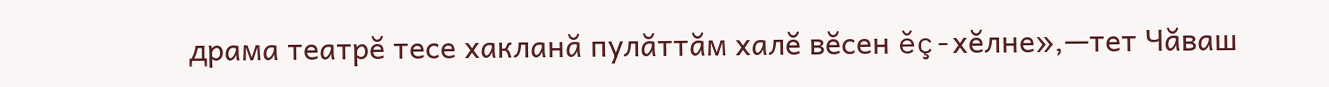драма театрĕ тесе хакланă пулăттăм халĕ вĕсен ĕç-хĕлне»,—тет Чăваш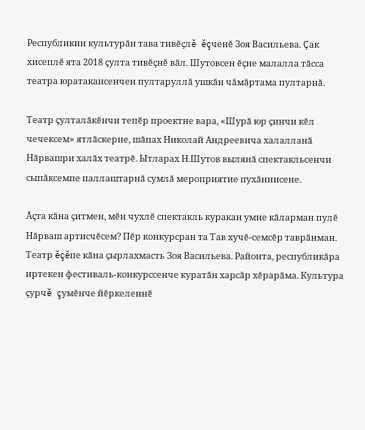Республикин культурăн тава тивĕçлĕ ĕçченĕ Зоя Васильева. Çак хисеплĕ ята 2018 çулта тивĕçнĕ вăл. Шутовсен ĕçне малалла тăсса театра юратакансенчен пултаруллă ушкăн чăмăртама пултарнă.

Театр çулталăкĕнчи тепĕр проектне вара, «Шурă юр çинчи кĕл чечексем» ятлăскерне, шăпах Николай Андреевича халалланă Нăрвашри халăх театрĕ. Ытларах Н.Шутов вылянă спектакльсенчи сыпăксемпе паллаштарнă сумлă мероприятие пухăннисене.

Ăçта кăна çитмен, мĕн чухлĕ спектакль куракан умне кăларман пулĕ Нăрваш артисчĕсем? Пĕр конкурсран та Тав хучĕ-семсĕр таврăнман. Театр ĕçĕпе кăна çырлахмасть Зоя Васильева. Районта, республикăра иртекен фестиваль-конкурссенче куратăн харсăр хĕрарăма. Культура çурчĕ çумĕнче йĕркеленнĕ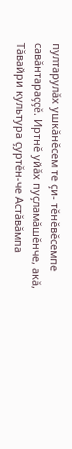пултарулăх ушкăнĕсем те çи- тĕнĕвĕсемпе савăнтараççĕ. Иртнĕ уйăх пуçламăшĕнче, акă, Тăвайри культура çуртĕн-че Астăвăмпа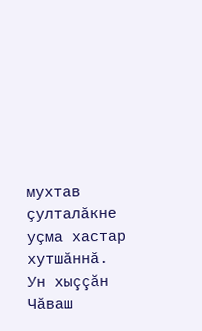мухтав çулталăкне уçма хастар хутшăннă. Ун хыççăн Чăваш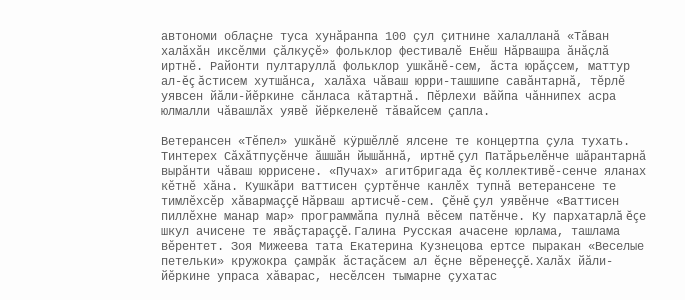автономи облаçне туса хунăранпа 100 çул çитнине халалланă «Тăван халăхăн иксĕлми çăлкуçĕ» фольклор фестивалĕ Енĕш Нăрвашра ăнăçлă иртнĕ. Районти пултаруллă фольклор ушкăнĕ-сем, ăста юрăçсем, маттур ал-ĕç ăстисем хутшăнса, халăха чăваш юрри-ташшипе савăнтарнă, тĕрлĕ уявсен йăли-йĕркине сăнласа кăтартнă. Пĕрлехи вăйпа чăннипех асра юлмалли чăвашлăх уявĕ йĕркеленĕ тăвайсем çапла.

Ветерансен «Тĕпел» ушкăнĕ кÿршĕллĕ ялсене те концертпа çула тухать. Тинтерех Сăхăтпуçĕнче ăшшăн йышăннă, иртнĕ çул Патăрьелĕнче шăрантарнă вырăнти чăваш юррисене. «Пучах» агитбригада ĕç коллективĕ-сенче яланах кĕтнĕ хăна. Кушкăри ваттисен çуртĕнче канлĕх тупнă ветерансене те тимлĕхсĕр хăвармаççĕ Нăрваш артисчĕ-сем. Çĕнĕ çул уявĕнче «Ваттисен пиллĕхне манар мар» программăпа пулнă вĕсем патĕнче. Ку пархатарлă ĕçе шкул ачисене те явăçтараççĕ. Галина Русская ачасене юрлама, ташлама вĕрентет. Зоя Мижеева тата Екатерина Кузнецова ертсе пыракан «Веселые петельки» кружокра çамрăк ăстаçăсем ал ĕçне вĕренеççĕ. Халăх йăли-йĕркине упраса хăварас, несĕлсен тымарне çухатас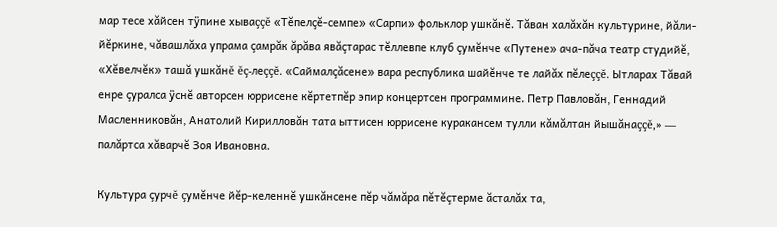мар тесе хăйсен тÿпине хываççĕ «Тĕпелçĕ-семпе» «Сарпи» фольклор ушкăнĕ. Тăван халăхăн культурине, йăли-йĕркине, чăвашлăха упрама çамрăк ăрăва явăçтарас тĕллевпе клуб çумĕнче «Путене» ача-пăча театр студийĕ, «Хĕвелчĕк» ташă ушкăнĕ ĕç-леççĕ. «Саймалçăсене» вара республика шайĕнче те лайăх пĕлеççĕ. Ытларах Тăвай енре çуралса ÿснĕ авторсен юррисене кĕртетпĕр эпир концертсен программине. Петр Павловăн, Геннадий Масленниковăн, Анатолий Кирилловăн тата ыттисен юррисене куракансем тулли кăмăлтан йышăнаççĕ,» — палăртса хăварчĕ Зоя Ивановна.

Культура çурчĕ çумĕнче йĕр-келеннĕ ушкăнсене пĕр чăмăра пĕтĕçтерме ăсталăх та,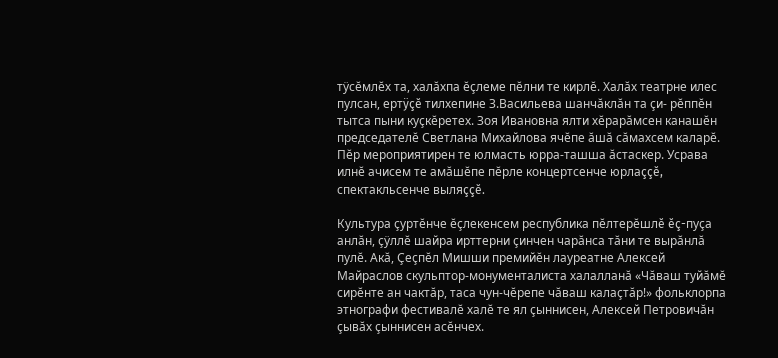тÿсĕмлĕх та, халăхпа ĕçлеме пĕлни те кирлĕ. Халăх театрне илес пулсан, ертÿçĕ тилхепине З.Васильева шанчăклăн та çи- рĕппĕн тытса пыни куçкĕретех. Зоя Ивановна ялти хĕрарăмсен канашĕн председателĕ Светлана Михайлова ячĕпе ăшă сăмахсем каларĕ. Пĕр мероприятирен те юлмасть юрра-ташша ăстаскер. Усрава илнĕ ачисем те амăшĕпе пĕрле концертсенче юрлаççĕ, спектакльсенче выляççĕ.

Культура çуртĕнче ĕçлекенсем республика пĕлтерĕшлĕ ĕç-пуçа анлăн, çÿллĕ шайра ирттерни çинчен чарăнса тăни те вырăнлă пулĕ. Акă, Çеçпĕл Мишши премийĕн лауреатне Алексей Майраслов скульптор-монументалиста халалланă «Чăваш туйăмĕ сирĕнте ан чактăр, таса чун-чĕрепе чăваш калаçтăр!» фольклорпа этнографи фестивалĕ халĕ те ял çыннисен, Алексей Петровичăн çывăх çыннисен асĕнчех.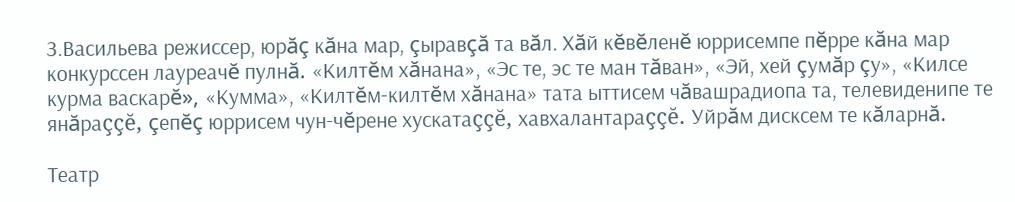З.Васильева режиссер, юрăç кăна мар, çыравçă та вăл. Хăй кĕвĕленĕ юррисемпе пĕрре кăна мар конкурссен лауреачĕ пулнă. «Килтĕм хăнана», «Эс те, эс те ман тăван», «Эй, хей çумăр çу», «Килсе курма васкарĕ», «Кумма», «Килтĕм-килтĕм хăнана» тата ыттисем чăвашрадиопа та, телевиденипе те янăраççĕ, çепĕç юррисем чун-чĕрене хускатаççĕ, хавхалантараççĕ. Уйрăм дисксем те кăларнă.

Театр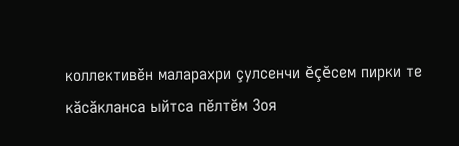коллективĕн маларахри çулсенчи ĕçĕсем пирки те кăсăкланса ыйтса пĕлтĕм Зоя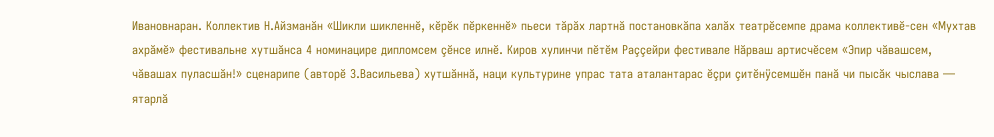Ивановнаран. Коллектив Н.Айзманăн «Шикли шикленнĕ, кĕрĕк пĕркеннĕ» пьеси тăрăх лартнă постановкăпа халăх театрĕсемпе драма коллективĕ-сен «Мухтав ахрăмĕ» фестивальне хутшăнса 4 номинацире дипломсем çĕнсе илнĕ. Киров хулинчи пĕтĕм Раççейри фестивале Нăрваш артисчĕсем «Эпир чăвашсем, чăвашах пуласшăн!» сценарипе (авторĕ З.Васильева) хутшăннă, наци культурине упрас тата аталантарас ĕçри çитĕнÿсемшĕн панă чи пысăк чыслава — ятарлă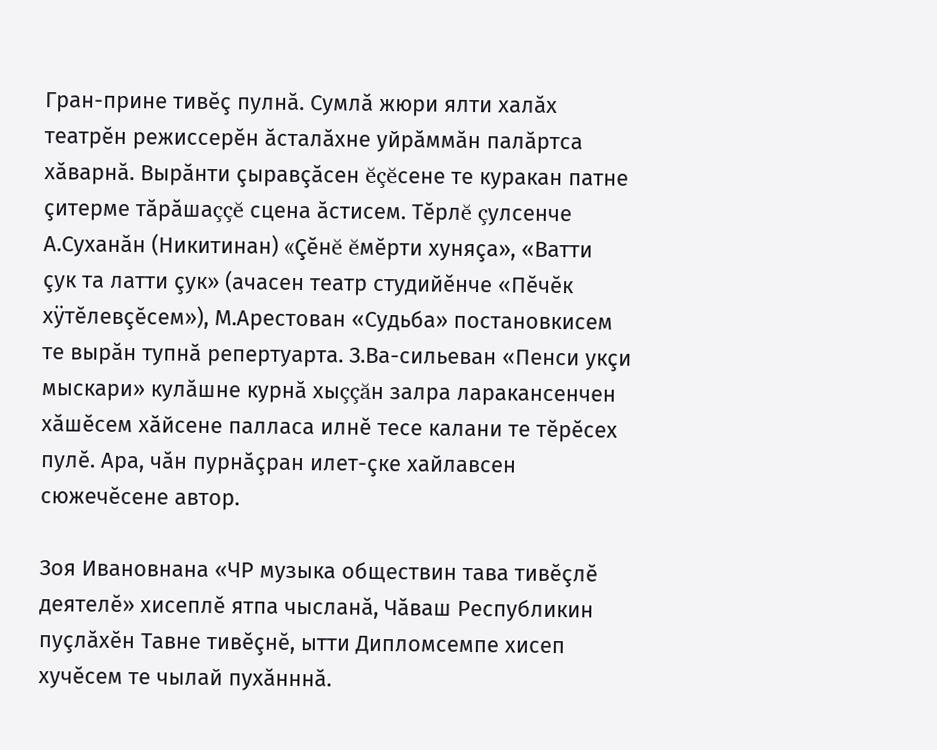Гран-прине тивĕç пулнă. Сумлă жюри ялти халăх театрĕн режиссерĕн ăсталăхне уйрăммăн палăртса хăварнă. Вырăнти çыравçăсен ĕçĕсене те куракан патне çитерме тăрăшаççĕ сцена ăстисем. Тĕрлĕ çулсенче А.Суханăн (Никитинан) «Çĕнĕ ĕмĕрти хуняçа», «Ватти çук та латти çук» (ачасен театр студийĕнче «Пĕчĕк хÿтĕлевçĕсем»), М.Арестован «Судьба» постановкисем те вырăн тупнă репертуарта. З.Ва-сильеван «Пенси укçи мыскари» кулăшне курнă хыççăн залра ларакансенчен хăшĕсем хăйсене палласа илнĕ тесе калани те тĕрĕсех пулĕ. Ара, чăн пурнăçран илет-çке хайлавсен сюжечĕсене автор.

Зоя Ивановнана «ЧР музыка обществин тава тивĕçлĕ деятелĕ» хисеплĕ ятпа чысланă, Чăваш Республикин пуçлăхĕн Тавне тивĕçнĕ, ытти Дипломсемпе хисеп хучĕсем те чылай пухăнннă.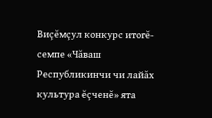Виçĕмçул конкурс итогĕ-семпе «Чăваш Республикинчи чи лайăх культура ĕçченĕ» ята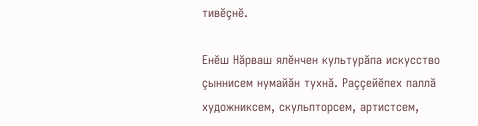тивĕçнĕ.

Енĕш Нăрваш ялĕнчен культурăпа искусство çыннисем нумайăн тухнă. Раççейĕпех паллă художниксем, скульпторсем, артистсем,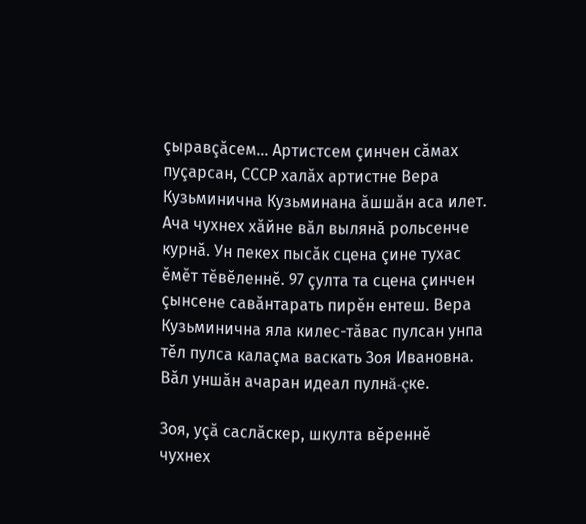çыравçăсем... Артистсем çинчен сăмах пуçарсан, СССР халăх артистне Вера Кузьминична Кузьминана ăшшăн аса илет. Ача чухнех хăйне вăл вылянă рольсенче курнă. Ун пекех пысăк сцена çине тухас ĕмĕт тĕвĕленнĕ. 97 çулта та сцена çинчен çынсене савăнтарать пирĕн ентеш. Вера Кузьминична яла килес-тăвас пулсан унпа тĕл пулса калаçма васкать Зоя Ивановна. Вăл уншăн ачаран идеал пулнă-çке.

Зоя, уçă саслăскер, шкулта вĕреннĕ чухнех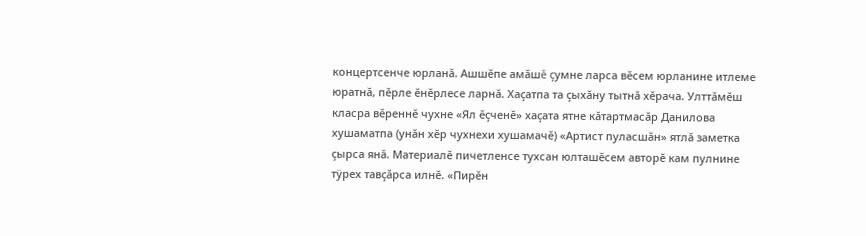концертсенче юрланă. Ашшĕпе амăшĕ çумне ларса вĕсем юрланине итлеме юратнă, пĕрле ĕнĕрлесе ларнă. Хаçатпа та çыхăну тытнă хĕрача. Улттăмĕш класра вĕреннĕ чухне «Ял ĕçченĕ» хаçата ятне кăтартмасăр Данилова хушаматпа (унăн хĕр чухнехи хушамачĕ) «Артист пуласшăн» ятлă заметка çырса янă. Материалĕ пичетленсе тухсан юлташĕсем авторĕ кам пулнине тÿрех тавçăрса илнĕ. «Пирĕн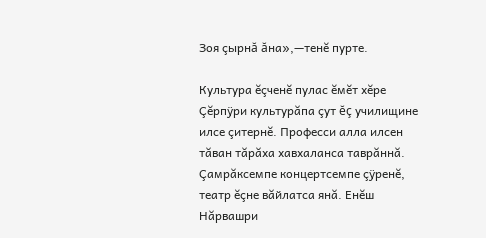Зоя çырнă ăна»,—тенĕ пурте.

Культура ĕçченĕ пулас ĕмĕт хĕре Çĕрпÿри культурăпа çут ĕç училищине илсе çитернĕ. Професси алла илсен тăван тăрăха хавхаланса таврăннă. Çамрăксемпе концертсемпе çÿренĕ, театр ĕçне вăйлатса янă. Енĕш Нăрвашри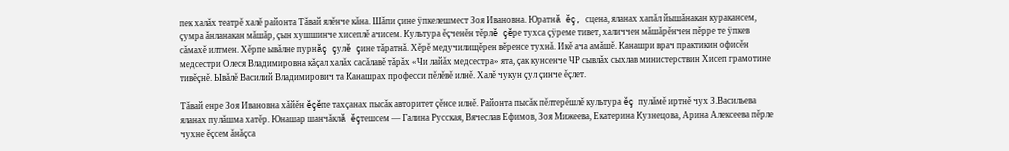пек халăх театрĕ халĕ районта Тăвай ялĕнче кăна. Шăпи çине ÿпкелешмест Зоя Ивановна. Юратнă ĕç, сцена, яланах хапăл йышăнакан куракансем, çумра ăнланакан мăшăр, çын хушшинче хисеплĕ ачисем. Культура ĕçченĕн тĕрлĕ çĕре тухса çÿреме тивет, халиччен мăшăрĕнчен пĕрре те ÿпкев сăмахĕ илтмен. Хĕрпе ывăлне пурнăç çулĕ çине тăратнă. Хĕрĕ медучилищĕрен вĕренсе тухнă. Икĕ ача амăшĕ. Канашри врач практикин офисĕн медсестри Олеся Владимировна кăçал халăх сасăлавĕ тăрăх «Чи лайăх медсестра» ята, çак кунсенче ЧР сывлăх сыхлав министерствин Хисеп грамотине тивĕçнĕ. Ывăлĕ Василий Владимирович та Канашрах професси пĕлĕвĕ илнĕ. Халĕ чукун çул çинче ĕçлет.

Тăвай енре Зоя Ивановна хăйĕн ĕçĕпе тахçанах пысăк авторитет çĕнсе илнĕ. Районта пысăк пĕлтерĕшлĕ культура ĕç пулăмĕ иртнĕ чух З.Васильева яланах пулăшма хатĕр. Юнашар шанчăклă ĕçтешсем — Галина Русская, Вячеслав Ефимов, Зоя Мижеева, Екатерина Кузнецова, Арина Алексеева пĕрле чухне ĕçсем ăнăçса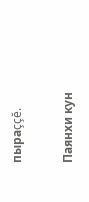пыраççĕ.

Паянхи кун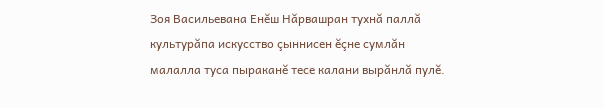Зоя Васильевана Енĕш Нăрвашран тухнă паллă культурăпа искусство çыннисен ĕçне сумлăн малалла туса пыраканĕ тесе калани вырăнлă пулĕ.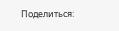Поделиться: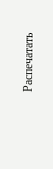Распечатать